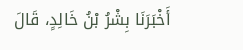أَخْبَرَنَا بِشْرُ بْنُ خَالِدٍ، قَالَ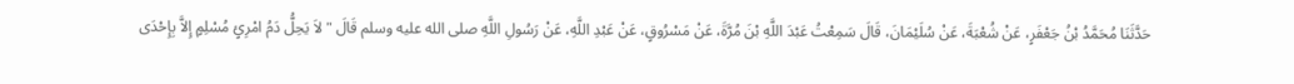حَدَّثَنَا مُحَمَّدُ بْنُ جَعْفَرٍ، عَنْ شُعْبَةَ، عَنْ سُلَيْمَانَ، قَالَ سَمِعْتُ عَبْدَ اللَّهِ بْنَ مُرَّةَ، عَنْ مَسْرُوقٍ، عَنْ عَبْدِ اللَّهِ، عَنْ رَسُولِ اللَّهِ صلى الله عليه وسلم قَالَ " لاَ يَحِلُّ دَمُ امْرِئٍ مُسْلِمٍ إِلاَّ بِإِحْدَى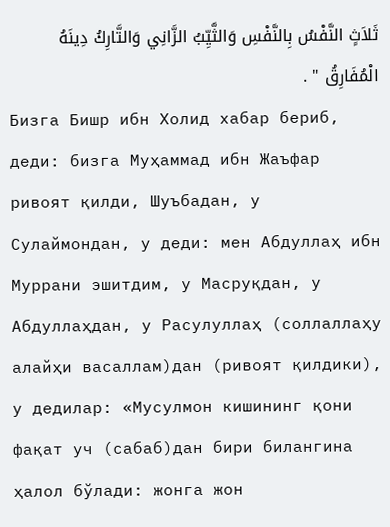ثَلاَثٍ النَّفْسُ بِالنَّفْسِ وَالثَّيِّبُ الزَّانِي وَالتَّارِكُ دِينَهُ الْمُفَارِقُ " .
Бизга Бишр ибн Холид хабар бериб, деди: бизга Муҳаммад ибн Жаъфар ривоят қилди, Шуъбадан, у Сулаймондан, у деди: мен Абдуллаҳ ибн Муррани эшитдим, у Масруқдан, у Абдуллаҳдан, у Расулуллаҳ (соллаллаҳу алайҳи васаллам)дан (ривоят қилдики), у дедилар: «Мусулмон кишининг қони фақат уч (сабаб)дан бири билангина ҳалол бўлади: жонга жон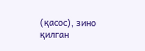(қасос), зино қилган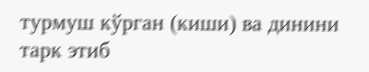турмуш кўрган (киши) ва динини тарк этиб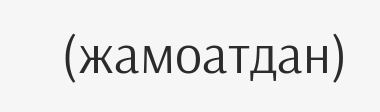(жамоатдан)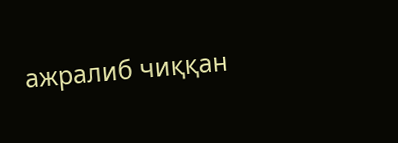ажралиб чиққан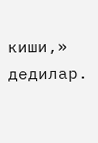киши,» дедилар.